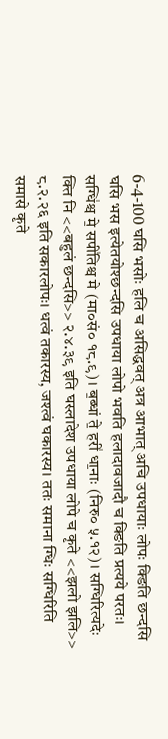6-4-100 घसि भसोः हलि च असिद्धवत् अत्र आभात् अचि उपधायाः लोपः क्ङिति छन्दसि
घसि भस इत्येतयोश्छन्दसि उपधाया लोपो भवति हलादावजादौ च क्ङिति प्रत्यये परतः। सग्धि॑श्च मे॒ सपी॑तिश्च मे (मा०सं० १८.९)। ब॒ब्धां ते॒ हरी॑ धा॒नाः (निरु० ५.१२)। सग्धिरित्यदेः क्ति नि <<बहुलं छन्दसि>> २.४.३९ इति घस्लादेश उपधाया लोपे च कृते <<झलो झलि>> ८.२.२६ इति सकारलोपः। धत्वं तकारस्य, जश्त्वं घकारस्य। ततः समाना ग्धिः सग्धिरिति समासे कृते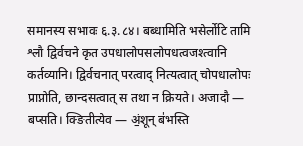समानस्य सभावः ६.३.८४। बब्धामिति भसेर्लोटि तामि श्लौ द्विर्वचने कृत उपधालोपसलोपधत्वजश्त्वानि कर्तव्यानि। द्विर्वचनात् परत्वाद् नित्यत्वात् चोपधालोपः प्राप्नोति, छान्दसत्वात् स तथा न क्रियते। अजादौ — बप्सति। क्ङितीत्येव — अं॒शून् ब॑भस्ति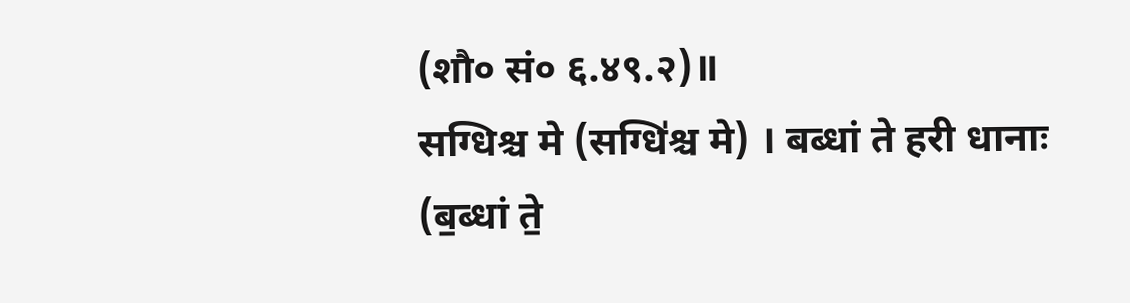(शौ० सं० ६.४९.२)॥
सग्धिश्च मे (सग्धि॑श्च मे) । बब्धां ते हरी धानाः (ब॒ब्धां ते॒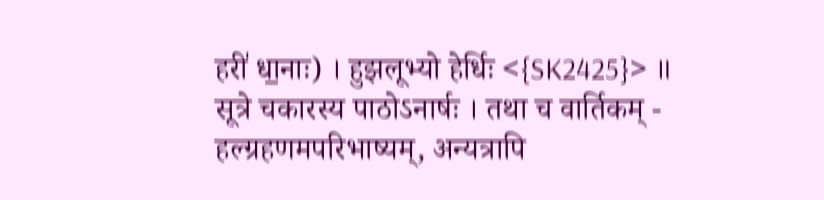हरी॑ धा॒नाः) । हुझलूभ्यो हेर्धिः <{SK2425}> ॥
सूत्रे चकारस्य पाठोऽनार्षः । तथा च वार्तिकम् - हल्ग्रहणमपरिभाष्यम्, अन्यत्रापि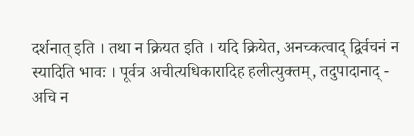दर्शनात् इति । तथा न क्रियत इति । यदि क्रियेत, अनच्कत्वाद् द्विर्वचनं न स्यादिति भावः । पूर्वत्र अचीत्यधिकारादिह हलीत्युक्तम्, तदुपादानाद् - अचि न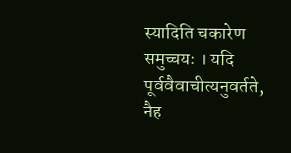स्यादिति चकारेण समुच्चयः । यदि पूर्ववैवाचीत्यनुवर्तते, नैह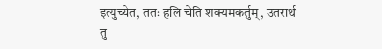इत्युच्येत, ततः हलि चेति शक्यमकर्तुम्, उतरार्थ तु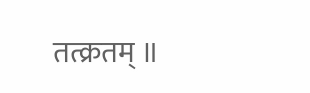तत्क्रतम् ॥